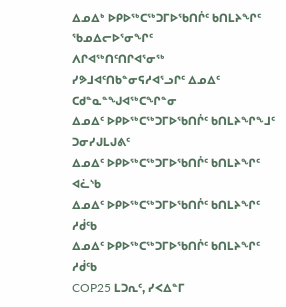ᐃᓄᐃᒃ ᐅᑭᐅᖅᑕᖅᑐᒥᐅᖃᑎᒌᑦ ᑲᑎᒪᔨᖏᑦ ᖃᓄᐃᓕᐅᕐᓂᖏᑦ
ᐱᒋᐊᖅᑎᑦᑎᒋᐊᕐᓂᖅ ᓯᕗᒧᐊᑦᑎᑲᓐᓂᕋᓱᐊᕐᓗᒋᑦ ᐃᓄᐃᑦ ᑕᑯᓐᓇᓐᖑᐊᖅᑕᖏᓐᓂ
ᐃᓄᐃᑦ ᐅᑭᐅᖅᑕᖅᑐᒥᐅᖃᑎᒌᑦ ᑲᑎᒪᔨᖏᖕᒧᑦ ᑐᓂᓯᒍᒪᒍᕕᑦ
ᐃᓄᐃᑦ ᐅᑭᐅᖅᑕᖅᑐᒥᐅᖃᑎᒌᑦ ᑲᑎᒪᔨᖏᑦ ᐊᓛᔅᑲ
ᐃᓄᐃᑦ ᐅᑭᐅᖅᑕᖅᑐᒥᐅᖃᑎᒌᑦ ᑲᑎᒪᔨᖏᑦ ᓱᑰᑦᑲ
ᐃᓄᐃᑦ ᐅᑭᐅᖅᑕᖅᑐᒥᐅᖃᑎᒌᑦ ᑲᑎᒪᔨᖏᑦ ᓱᑰᑦᑲ
COP25 ᒪᑐᕆᑦ, ᓯᐸᐃᓐᒥ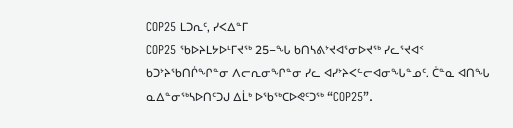COP25 ᒪᑐᕆᑦ, ᓯᐸᐃᓐᒥ
COP25 ᖃᐅᔨᒪᔭᐅᒻᒥᔪᖅ 25−ᖓ ᑲᑎᓴᕕᔾᔪᐊᕐᓂᐅᔪᖅ ᓯᓚᕐᔪᐊᑉ ᑲᑐᔾᔨᖃᑎᒌᖏᓐᓂ ᐱᓕᕆᓂᖏᓐᓂ ᓯᓚ ᐊᓯᔾᔨᐸᓪᓕᐊᓂᖓᓐᓄᑦ. ᑖᓐᓇ ᐊᑎᖓ ᓇᐃᓐᓂᖅᓴᐅᑎᑦᑐᒍ ᐃᒫᒃ ᐅᖃᖅᑕᐅᕙᑦᑐᖅ “COP25”.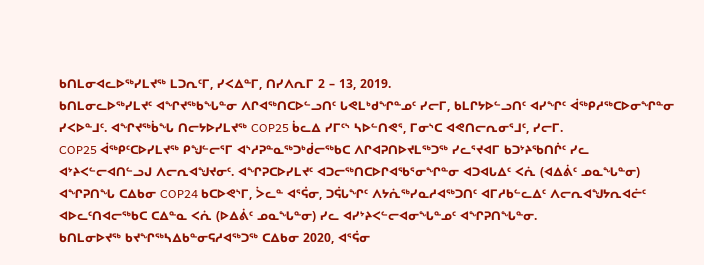ᑲᑎᒪᓂᐊᓚᐅᖅᓯᒪᔪᖅ ᒪᑐᕆᑦᒥ, ᓯᐸᐃᓐᒥ, ᑎᓯᐱᕆᒥ 2 – 13, 2019.
ᑲᑎᒪᓂᓚᐅᖅᓯᒪᔪᑦ ᐊᖏᔪᖅᑲᖓᓐᓂ ᐱᒋᐊᖅᑎᑕᐅᓪᓗᑎᑦ ᒐᕙᒪᒃᑯᖏᓐᓄᑦ ᓯᓕᒥ, ᑲᒪᒋᔭᐅᓪᓗᑎᑦ ᐊᓯᖏᑦ ᐋᖅᑭᓱᖅᑕᐅᓂᖏᓐᓂ ᓯᐸᐅᓐᒧᑦ. ᐊᖏᔪᖅᑳᖓ ᑎᓕᔭᐅᓯᒪᔪᖅ COP25 ᑳᓚᐃ ᓯᒥᑦᔅ ᓴᐅᓪᑎᕙᕐ, ᒥᓂᔅᑕ ᐊᕙᑎᓕᕆᓂᕐᒧᑦ, ᓯᓕᒥ.
COP25 ᐋᖅᑭᑦᑕᐅᓯᒪᔪᖅ ᑭᖑᓪᓕᕐᒥ ᐊᔅᓱᕈᓐᓇᖅᑐᒃᑰᓕᖅᑲᑕ ᐱᒋᐊᕈᑎᐅᔪᒪᖅᑐᖅ ᓯᓚᕐᔪᐊᒥ ᑲᑐᔾᔨᖃᑎᒌᑦ ᓯᓚ ᐊᔾᔨᐸᓪᓕᐊᑎᓪᓗᒍ ᐱᓕᕆᐊᖑᔪᓂᑦ. ᐊᖏᕈᑕᐅᓯᒪᔪᑦ ᐊᑐᓕᖅᑎᑕᐅᒋᐊᖃᕐᓂᖏᓐᓂ ᐊᑐᐊᒐᐃᑦ ᐸᕇ (ᐊᐃᕖᑦ ᓄᓇᖓᓐᓂ) ᐊᖏᕈᑎᖓ ᑕᐃᑲᓂ COP24 ᑲᑕᐅᕙᔅᒥ, ᐴᓚᓐ ᐊᕐᕌᓂ, ᑐᕌᒐᖏᑦ ᐱᔭᕇᖅᓯᓇᓱᐊᖅᑐᑎᑦ ᐊᒥᓱᑲᓪᓚᐃᑦ ᐱᓕᕆᐊᖑᔭᕆᐊᓖᑦ ᐊᐅᓚᑦᑎᐊᓕᖅᑲᑕ ᑕᐃᓐᓇ ᐸᕇ (ᐅᐃᕖᑦ ᓄᓇᖓᓐᓂ) ᓯᓚ ᐊᓯᔾᔨᐸᓪᓕᐊᓂᖓᓐᓄᑦ ᐊᖏᕈᑎᖓᓐᓂ.
ᑲᑎᒪᓂᐅᔪᖅ ᑲᔪᖏᖅᓴᐃᑲᓐᓂᕋᓱᐊᖅᑐᖅ ᑕᐃᑲᓂ 2020, ᐊᕐᕌᓂ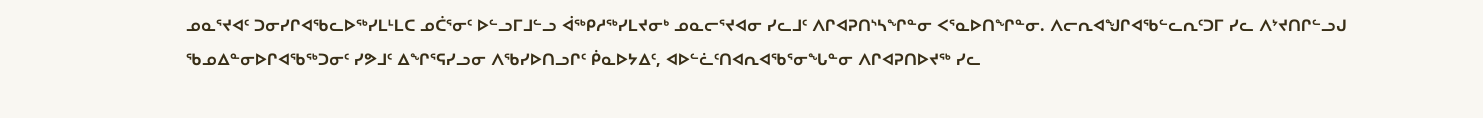ᓄᓇᕐᔪᐊᑦ ᑐᓂᓯᒋᐊᖃᓚᐅᖅᓯᒪᒻᒪᑕ ᓄᑖᕐᓂᑦ ᐅᓪᓗᒥᒧᓪᓗ ᐋᖅᑭᓱᖅᓯᒪᔪᓂᒃ ᓄᓇᓕᕐᔪᐊᓂ ᓯᓚᒧᑦ ᐱᒋᐊᕈᑎᔅᓴᖏᓐᓂ ᐸᕐᓇᐅᑎᖏᓐᓂ. ᐱᓕᕆᐊᖑᒋᐊᖃᓪᓚᕆᑦᑐᒥ ᓯᓚ ᐱᔾᔪᑎᒋᓪᓗᒍ ᖃᓄᐃᓐᓂᐅᒋᐊᖃᖅᑐᓂᑦ ᓯᕗᒧᑦ ᐃᖏᕐᕋᓯᓗᓂ ᐱᖃᓯᐅᑎᓗᒋᑦ ᑮᓇᐅᔭᐃᑦ, ᐊᐅᓪᓛᑦᑎᐊᕆᐊᖃᕐᓂᖓᓐᓂ ᐱᒋᐊᕈᑎᐅᔪᖅ ᓯᓚ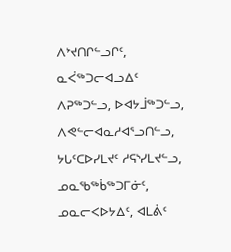ᐱᔾᔪᑎᒋᓪᓗᒋᑦ, ᓇᐹᖅᑐᓕᐊᓗᐃᑦ ᐱᕈᖅᑐᓪᓗ, ᐅᐊᔭᒨᖅᑐᓪᓗ, ᐱᕙᓪᓕᐊᓇᓱᐊᕐᓗᑎᓪᓗ, ᔭᒐᑦᑕᐅᓯᒪᔪᑦ ᓱᕋᔅᓯᒪᔪᓪᓗ, ᓄᓇᖃᖅᑳᖅᑐᒥᓃᑦ, ᓄᓇᓕᐸᐅᔭᐃᑦ, ᐊᒪᕖᑦ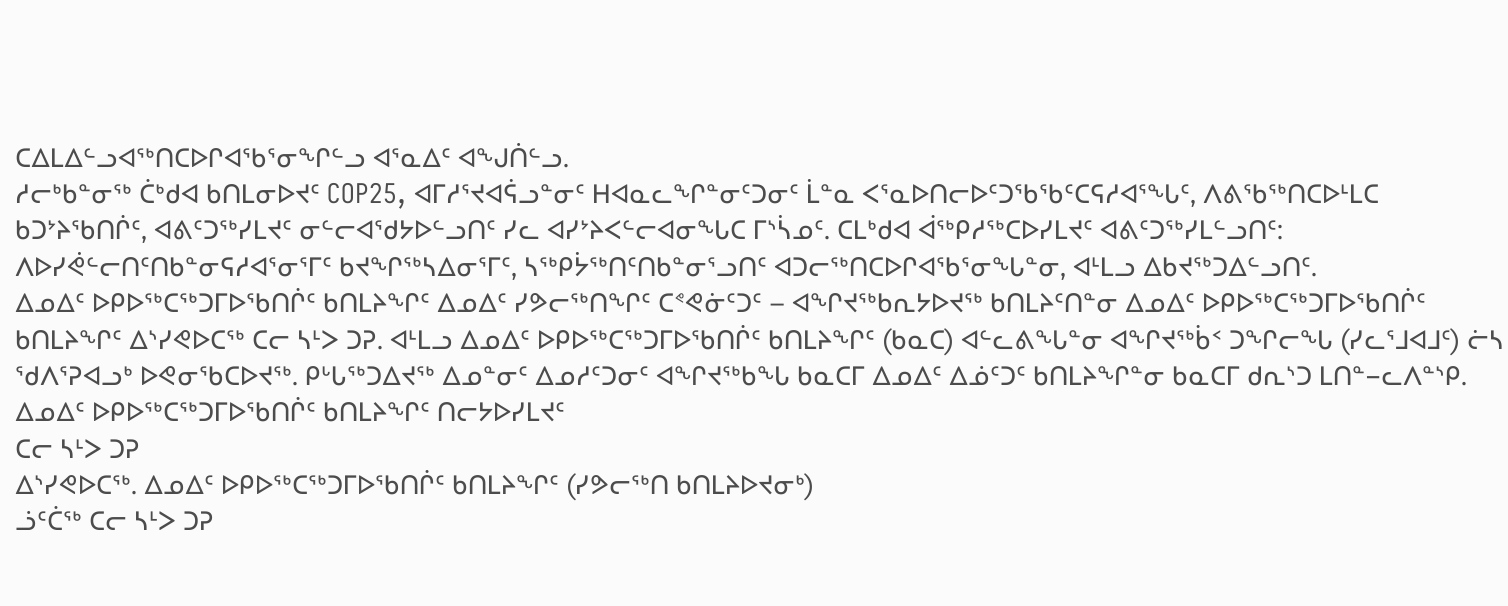ᑕᐃᒪᐃᓪᓗᐊᖅᑎᑕᐅᒋᐊᖃᕐᓂᖏᓪᓗ ᐊᕐᓇᐃᑦ ᐊᖑᑏᓪᓗ.
ᓱᓕᒃᑲᓐᓂᖅ ᑖᒃᑯᐊ ᑲᑎᒪᓂᐅᔪᑦ COP25, ᐊᒥᓱᕐᔪᐊᕌᓗᓐᓂᑦ ᕼᐊᓇᓚᖏᓐᓂᑦᑐᓂᑦ ᒫᓐᓇ ᐸᕐᓇᐅᑎᓕᐅᑦᑐᖃᖃᑦᑕᕋᓱᐊᕐᖓᑦ, ᐱᕕᖃᖅᑎᑕᐅᒻᒪᑕ ᑲᑐᔾᔨᖃᑎᒌᑦ, ᐊᕕᑦᑐᖅᓯᒪᔪᑦ ᓂᓪᓕᐊᖁᔭᐅᓪᓗᑎᑦ ᓯᓚ ᐊᓯᔾᔨᐸᓪᓕᐊᓂᖓᑕ ᒥᔅᓵᓄᑦ. ᑕᒪᒃᑯᐊ ᐋᖅᑭᓱᖅᑕᐅᓯᒪᔪᑦ ᐊᕕᑦᑐᖅᓯᒪᓪᓗᑎᑦ: ᐱᐅᓯᕚᓪᓕᑎᑦᑎᑲᓐᓂᕋᓱᐊᕐᓂᕐᒥᑦ ᑲᔪᖏᖅᓴᐃᓂᕐᒥᑦ, ᓴᖅᑭᔮᖅᑎᑦᑎᑲᓐᓂᕐᓗᑎᑦ ᐊᑐᓕᖅᑎᑕᐅᒋᐊᖃᕐᓂᖓᓐᓂ, ᐊᒻᒪᓗ ᐃᑲᔪᖅᑐᐃᓪᓗᑎᑦ.
ᐃᓄᐃᑦ ᐅᑭᐅᖅᑕᖅᑐᒥᐅᖃᑎᒌᑦ ᑲᑎᒪᔨᖏᑦ ᐃᓄᐃᑦ ᓯᕗᓕᖅᑎᖏᑦ ᑕᕝᕙᓃᑦᑐᑦ – ᐊᖏᔪᖅᑲᕆᔭᐅᔪᖅ ᑲᑎᒪᔨᑦᑎᓐᓂ ᐃᓄᐃᑦ ᐅᑭᐅᖅᑕᖅᑐᒥᐅᖃᑎᒌᑦ ᑲᑎᒪᔨᖏᑦ ᐃᔅᓯᕙᐅᑕᖅ ᑕᓕ ᓴᒻᐳ ᑐᕈ. ᐊᒻᒪᓗ ᐃᓄᐃᑦ ᐅᑭᐅᖅᑕᖅᑐᒥᐅᖃᑎᒌᑦ ᑲᑎᒪᔨᖏᑦ (ᑲᓇᑕ) ᐊᓪᓚᕕᖓᓐᓂ ᐊᖏᔪᖅᑳᑉ ᑐᖏᓕᖓ (ᓯᓚᕐᒧᐊᒧᑦ) ᓖᓴ ᖁᐱᕐᕈᐊᓗᒃ ᐅᕙᓂᖃᑕᐅᔪᖅ. ᑭᒡᒐᖅᑐᐃᔪᖅ ᐃᓄᓐᓂᑦ ᐃᓄᓱᑦᑐᓂᑦ ᐊᖏᔪᖅᑲᖓ ᑲᓇᑕᒥ ᐃᓄᐃᑦ ᐃᓅᑦᑐᑦ ᑲᑎᒪᔨᖏᓐᓂ ᑲᓇᑕᒥ ᑯᕆᔅᑐ ᒪᑎᓐ−ᓚᐱᓐᔅᑭ.
ᐃᓄᐃᑦ ᐅᑭᐅᖅᑕᖅᑐᒥᐅᖃᑎᒌᑦ ᑲᑎᒪᔨᖏᑦ ᑎᓕᔭᐅᓯᒪᔪᑦ
ᑕᓕ ᓴᒻᐳ ᑐᕈ
ᐃᔅᓯᕙᐅᑕᖅ. ᐃᓄᐃᑦ ᐅᑭᐅᖅᑕᖅᑐᒥᐅᖃᑎᒌᑦ ᑲᑎᒪᔨᖏᑦ (ᓯᕗᓕᖅᑎ ᑲᑎᒪᔨᐅᔪᓂᒃ)
ᓘᑦᑖᖅ ᑕᓕ ᓴᒻᐳ ᑐᕈ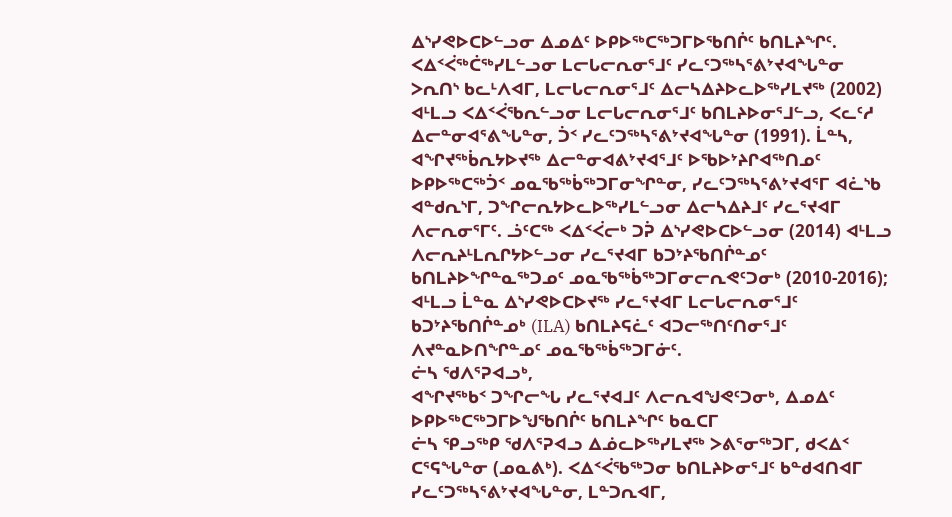ᐃᔅᓯᕙᐅᑕᐅᓪᓗᓂ ᐃᓄᐃᑦ ᐅᑭᐅᖅᑕᖅᑐᒥᐅᖃᑎᒌᑦ ᑲᑎᒪᔨᖏᑦ. ᐸᐃᑉᐹᖅᑖᖅᓯᒪᓪᓗᓂ ᒪᓕᒐᓕᕆᓂᕐᒧᑦ ᓯᓚᑦᑐᖅᓴᕐᕕᔾᔪᐊᖓᓐᓂ ᐳᕆᑎᔅ ᑲᓚᒻᐱᐊᒥ, ᒪᓕᒐᓕᕆᓂᕐᒧᑦ ᐃᓕᓴᐃᔨᐅᓚᐅᖅᓯᒪᔪᖅ (2002) ᐊᒻᒪᓗ ᐸᐃᑉᐹᖃᕆᓪᓗᓂ ᒪᓕᒐᓕᕆᓂᕐᒧᑦ ᑲᑎᒪᔨᐅᓂᕐᒧᓪᓗ, ᐸᓚᑦᓱ ᐃᓕᓐᓂᐊᕐᕕᖓᓐᓂ, ᑑᑉ ᓯᓚᑦᑐᖅᓴᕐᕕᔾᔪᐊᖓᓐᓂ (1991). ᒫᓐᓴ, ᐊᖏᔪᖅᑳᕆᔭᐅᔪᖅ ᐃᓕᓐᓂᐊᕕᔾᔪᐊᕐᒧᑦ ᐅᖃᐅᔾᔨᒋᐊᖅᑎᓄᑦ ᐅᑭᐅᖅᑕᖅᑑᑉ ᓄᓇᖃᖅᑳᖅᑐᒥᓂᖏᓐᓂ, ᓯᓚᑦᑐᖅᓴᕐᕕᔾᔪᐊᕐᒥ ᐊᓛᔅᑲ ᐊᓐᑯᕆᔅᒥ, ᑐᖏᓕᕆᔭᐅᓚᐅᖅᓯᒪᓪᓗᓂ ᐃᓕᓴᐃᔨᒧᑦ ᓯᓚᕐᔪᐊᒥ ᐱᓕᕆᓂᕐᒥᑦ. ᓘᑦᑕᖅ ᐸᐃᑉᐹᓕᒃ ᑐᕉ ᐃᔅᓯᕙᐅᑕᐅᓪᓗᓂ (2014) ᐊᒻᒪᓗ ᐱᓕᕆᔨᒻᒪᕆᒋᔭᐅᓪᓗᓂ ᓯᓚᕐᔪᐊᒥ ᑲᑐᔾᔨᖃᑎᒌᓐᓄᑦ ᑲᑎᒪᔨᐅᖏᓐᓇᖅᑐᓄᑦ ᓄᓇᖃᖅᑳᖅᑐᒥᓂᓕᕆᕙᑦᑐᓂᒃ (2010-2016); ᐊᒻᒪᓗ ᒫᓐᓇ ᐃᔅᓯᕙᐅᑕᐅᔪᖅ ᓯᓚᕐᔪᐊᒥ ᒪᓕᒐᓕᕆᓂᕐᒧᑦ ᑲᑐᔾᔨᖃᑎᒌᓐᓄᒃ (ILA) ᑲᑎᒪᔨᕋᓛᑦ ᐊᑐᓕᖅᑎᑦᑎᓂᕐᒧᑦ ᐱᔪᓐᓇᐅᑎᖏᓐᓄᑦ ᓄᓇᖃᖅᑳᖅᑐᒥᓃᑦ.
ᓖᓴ ᖁᐱᕐᕈᐊᓗᒃ,
ᐊᖏᔪᖅᑲᑉ ᑐᖏᓕᖓ ᓯᓚᕐᔪᐊᒧᑦ ᐱᓕᕆᐊᖑᕙᑦᑐᓂᒃ, ᐃᓄᐃᑦ ᐅᑭᐅᖅᑕᖅᑐᒥᐅᖑᖃᑎᒌᑦ ᑲᑎᒪᔨᖏᑦ ᑲᓇᑕᒥ
ᓖᓴ ᕿᓗᖅᑭ ᖁᐱᕐᕈᐊᓗ ᐃᓅᓚᐅᖅᓯᒪᔪᖅ ᐳᕕᕐᓂᖅᑐᒥ, ᑯᐸᐃᑉ ᑕᕐᕋᖓᓐᓂ (ᓄᓇᕕᒃ). ᐸᐃᑉᐹᖃᖅᑐᓂ ᑲᑎᒪᔨᐅᓂᕐᒧᑦ ᑲᓐᑯᐊᑎᐊᒥ ᓯᓚᑦᑐᖅᓴᕐᕕᔾᔪᐊᖓᓐᓂ, ᒪᓐᑐᕆᐊᒥ,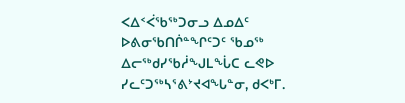ᐸᐃᑉᐹᖃᖅᑐᓂᓗ ᐃᓄᐃᑦ ᐅᕕᓂᖃᑎᒌᓐᖏᑦᑐᑦ ᖃᓄᖅ ᐃᓕᖅᑯᓯᖃᓲᖑᒪᖔᑕ ᓚᕙᐅ ᓯᓚᑦᑐᖅᓴᕐᕕᔾᔪᐊᖓᓐᓂ, ᑯᐸᒃᒥ.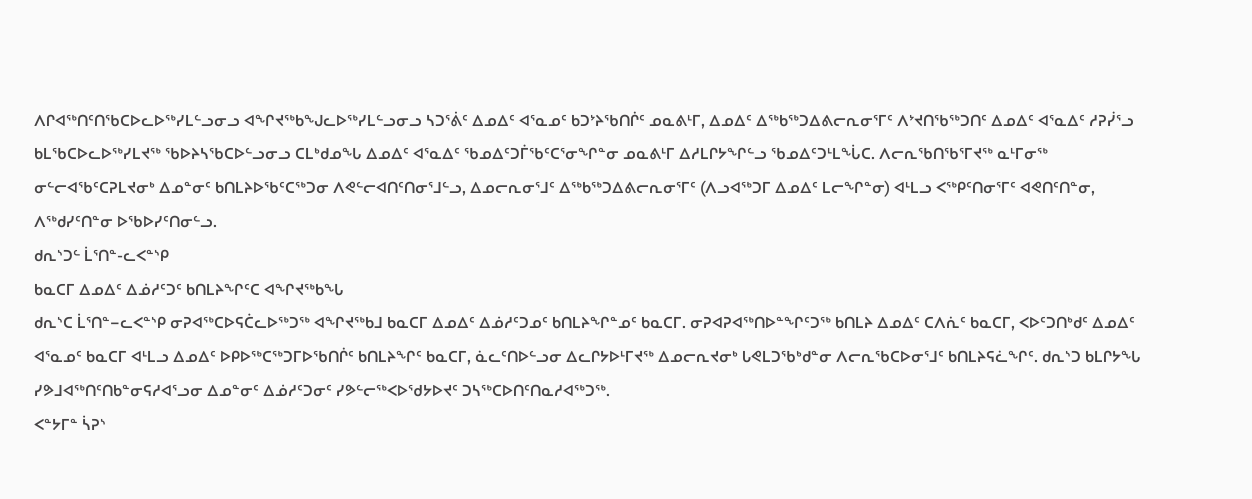ᐱᒋᐊᖅᑎᑦᑎᖃᑕᐅᓚᐅᖅᓯᒪᓪᓗᓂᓗ ᐊᖏᔪᖅᑲᖑᓚᐅᖅᓯᒪᓪᓗᓂᓗ ᓴᑐᕐᕖᑦ ᐃᓄᐃᑦ ᐊᕐᓇᓄᑦ ᑲᑐᔾᔨᖃᑎᒌᑦ ᓄᓇᕕᒻᒥ, ᐃᓄᐃᑦ ᐃᖅᑲᖅᑐᐃᕕᓕᕆᓂᕐᒥᑦ ᐱᔾᔪᑎᖃᖅᑐᑎᑦ ᐃᓄᐃᑦ ᐊᕐᓇᐃᑦ ᓱᕈᓰᕐᓗ ᑲᒪᖃᑕᐅᓚᐅᖅᓯᒪᔪᖅ ᖃᐅᔨᓴᖃᑕᐅᓪᓗᓂᓗ ᑕᒪᒃᑯᓄᖓ ᐃᓄᐃᑦ ᐊᕐᓇᐃᑦ ᖃᓄᐃᑦᑐᒦᖃᑦᑕᕐᓂᖏᓐᓂ ᓄᓇᕕᒻᒥ ᐃᓱᒪᒋᔭᖏᓪᓗ ᖃᓄᐃᑦᑐᒻᒪᖔᑕ. ᐱᓕᕆᖃᑎᖃᕐᒥᔪᖅ ᓇᒻᒥᓂᖅ ᓂᓪᓕᐊᖃᑦᑕᕈᒪᔪᓂᒃ ᐃᓄᓐᓂᑦ ᑲᑎᒪᔨᐅᖃᑦᑕᖅᑐᓂ ᐱᕙᓪᓕᐊᑎᑦᑎᓂᕐᒧᓪᓗ, ᐃᓄᓕᕆᓂᕐᒧᑦ ᐃᖅᑲᖅᑐᐃᕕᓕᕆᓂᕐᒥᑦ (ᐱᓗᐊᖅᑐᒥ ᐃᓄᐃᑦ ᒪᓕᖏᓐᓂ) ᐊᒻᒪᓗ ᐸᖅᑭᑦᑎᓂᕐᒥᑦ ᐊᕙᑎᑦᑎᓐᓂ, ᐱᖅᑯᓯᑦᑎᓐᓂ ᐅᖃᐅᓯᑦᑎᓂᓪᓗ.
ᑯᕆᔅᑐᓪ ᒫᕐᑎᓐ-ᓚᐸᓐᔅᑭ
ᑲᓇᑕᒥ ᐃᓄᐃᑦ ᐃᓅᓱᑦᑐᑦ ᑲᑎᒪᔨᖏᑦᑕ ᐊᖏᔪᖅᑲᖓ
ᑯᕆᔅᑕ ᒫᕐᑎᓐ−ᓚᐸᓐᔅᑭ ᓂᕈᐊᖅᑕᐅᕋᑖᓚᐅᖅᑐᖅ ᐊᖏᔪᖅᑲᒧ ᑲᓇᑕᒥ ᐃᓄᐃᑦ ᐃᓅᓱᑦᑐᓄᑦ ᑲᑎᒪᔨᖏᓐᓄᑦ ᑲᓇᑕᒥ. ᓂᕈᐊᕈᐊᖅᑎᐅᓐᖏᑦᑐᖅ ᑲᑎᒪᔨ ᐃᓄᐃᑦ ᑕᐱᕇᑦ ᑲᓇᑕᒥ, ᐸᐅᑦᑐᑎᒃᑯᑦ ᐃᓄᐃᑦ ᐊᕐᓇᓄᑦ ᑲᓇᑕᒥ ᐊᒻᒪᓗ ᐃᓄᐃᑦ ᐅᑭᐅᖅᑕᖅᑐᒥᐅᖃᑎᒌᑦ ᑲᑎᒪᔨᖏᑦ ᑲᓇᑕᒥ, ᓈᓚᑦᑎᐅᓪᓗᓂ ᐃᓚᒋᔭᐅᒻᒥᔪᖅ ᐃᓄᓕᕆᔪᓂᒃ ᒐᕙᒪᑐᖃᒃᑯᓐᓂ ᐱᓕᕆᖃᑕᐅᓂᕐᒧᑦ ᑲᑎᒪᔨᕋᓛᖏᑦ. ᑯᕆᔅᑐ ᑲᒪᒋᔭᖓ ᓯᕗᒧᐊᖅᑎᑦᑎᑲᓐᓂᕋᓱᐊᕐᓗᓂ ᐃᓄᓐᓂᑦ ᐃᓅᓱᑦᑐᓂᑦ ᓯᕗᓪᓕᖅᐸᐅᖁᔭᐅᔪᑦ ᑐᓴᖅᑕᐅᑎᑦᑎᓇᓱᐊᖅᑐᖅ.
ᐸᓐᔭᒥᓐ ᓵᕈᔅ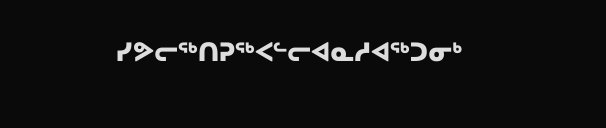ᓯᕗᓕᖅᑎᕈᖅᐸᓪᓕᐊᓇᓱᐊᖅᑐᓂᒃ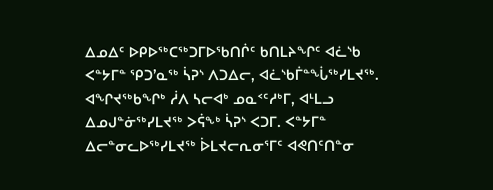ᐃᓄᐃᑦ ᐅᑭᐅᖅᑕᖅᑐᒥᐅᖃᑎᒌᑦ ᑲᑎᒪᔨᖏᑦ ᐊᓛᔅᑲ
ᐸᓐᔭᒥᓐ ᕿᑐ’ᓇᖅ ᓵᕈᔅ ᐱᑐᐃᓕ, ᐊᓛᔅᑲᒦᓐᖔᖅᓯᒪᔪᖅ. ᐊᖏᔪᖅᑲᖏᒃ ᓲᐱ ᓴᓕᐊᒃ ᓄᓇᑉᑦᓱᒃᒥ, ᐊᒻᒪᓗ ᐃᓄᒍᓐᓃᖅᓯᒪᔪᖅ ᐳᕌᖕᒃ ᓵᕈᔅ ᐸᑐᒥ. ᐸᓐᔭᒥᓐ ᐃᓕᓐᓂᓚᐅᖅᓯᒪᔪᖅ ᐆᒪᔪᓕᕆᓂᕐᒥᑦ ᐊᕙᑎᑦᑎᓐᓂ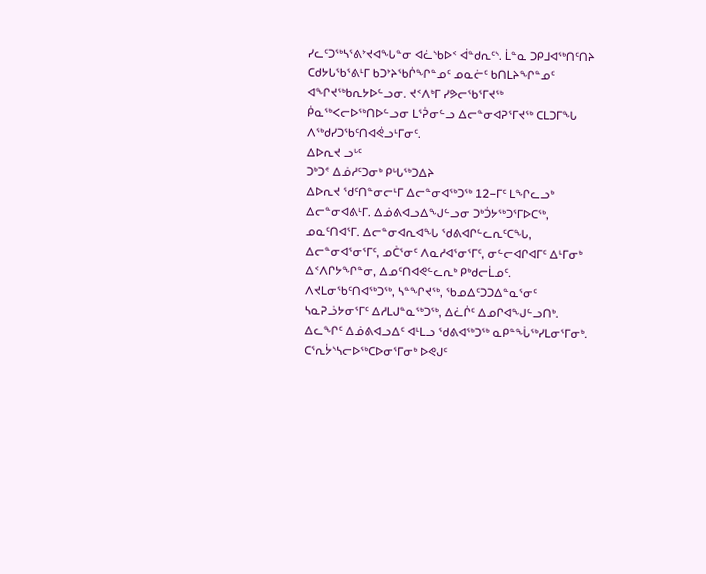ᓯᓚᑦᑐᖅᓴᕐᕕᔾᔪᐊᖓᓐᓂ ᐊᓛᔅᑲᐅᑉ ᐋᓐᑯᕆᑦᔅ. ᒫᓐᓇ ᑐᑭᒧᐊᖅᑎᑦᑎᔨ ᑕᑯᔭᒐᖃᕐᕕᒻᒥ ᑲᑐᔾᔨᖃᒌᖏᓐᓄᑦ ᓄᓇᓖᑦ ᑲᑎᒪᔨᖏᓐᓄᑦ ᐊᖏᔪᖅᑲᕆᔭᐅᓪᓗᓂ. ᔪᑉᐱᒃᒥ ᓯᕗᓕᖃᕐᒥᔪᖅ ᑮᓇᖅᐸᓕᐅᖅᑎᐅᓪᓗᓂ ᒪᕐᕉᓂᓪᓗ ᐃᓕᓐᓂᐊᕈᕐᒥᔪᖅ ᑕᒪᑐᒥᖓ ᐱᖅᑯᓯᑐᖃᑦᑎᐊᕚᓗᒻᒥᓂᑦ.
ᐃᐅᕆᔪ ᓗᒡᑦ
ᑐᒃᑐᕝ ᐃᓅᓱᑦᑐᓂᒃ ᑭᒡᒐᖅᑐᐃᔨ
ᐃᐅᕆᔪ ᖁᑦᑎᓐᓂᓕᒻᒥ ᐃᓕᓐᓂᐊᖅᑐᖅ 12−ᒥᑦ ᒪᖏᓚᓗᒃ ᐃᓕᓐᓂᐊᕕᒻᒥ. ᐃᓅᕕᐊᓗᐃᖑᓪᓗᓂ ᑐᒃᑑᔭᖅᑐᕐᒥᐅᑕᖅ, ᓄᓇᑦᑎᐊᕐᒥ. ᐃᓕᓐᓂᐊᕆᐊᖓ ᖁᕕᐊᒋᓪᓚᕆᑦᑕᖓ, ᐃᓕᓐᓂᐊᕐᓂᕐᒥᑦ, ᓄᑖᕐᓂᑦ ᐱᓇᓱᐊᕐᓂᕐᒥᑦ, ᓂᓪᓕᐊᒋᐊᒥᑦ ᐃᒻᒥᓂᒃ ᐃᑉᐱᒋᔭᖏᓐᓂ, ᐃᓄᑦᑎᐊᕙᓪᓚᕆᒃ ᑭᒃᑯᓕᒫᓄᑦ. ᐱᔪᒪᓂᖃᑦᑎᐊᖅᑐᖅ, ᓴᓐᖏᔪᖅ, ᖃᓄᐃᑦᑐᑐᐃᓐᓇᕐᓂᑦ ᓴᓇᕈᓘᔭᓂᕐᒥᑦ ᐃᓱᒪᒍᓐᓇᖅᑐᖅ, ᐃᓛᒌᑦ ᐃᓄᒋᐊᖑᓪᓗᑎᒃ. ᐃᓚᖏᑦ ᐃᓅᕕᐊᓗᐃᑦ ᐊᒻᒪᓗ ᖁᕕᐊᖅᑐᖅ ᓇᑭᓐᖔᖅᓯᒪᓂᕐᒥᓂᒃ. ᑕᕐᕆᔮᔅᓴᓕᐅᖅᑕᐅᓂᕐᒥᓂᒃ ᐅᕙᒍᑦ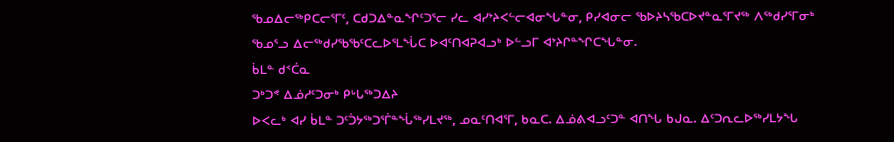ᖃᓄᐃᓕᖅᑭᑕᓕᕐᒥᑦ, ᑕᑯᑐᐃᓐᓇᖏᑦᑐᕐᓕ ᓯᓚ ᐊᓯᔾᔨᐸᓪᓕᐊᓂᖓᓐᓂ, ᑭᓯᐊᓂᓕ ᖃᐅᔨᓴᖃᑕᐅᔪᓐᓇᕐᒥᔪᖅ ᐱᖅᑯᓯᕐᒥᓂᒃ ᖃᓄᕐᓗ ᐃᓕᖅᑯᓯᖃᖃᑦᑕᓚᐅᕐᒪᖔᑕ ᐅᐊᑦᑎᐊᕈᐊᓗᒃ ᐅᓪᓗᒥ ᐊᔾᔨᒋᓐᖏᑕᖓᓐᓂ.
ᑳᒪᓐ ᑯᑉᑖᓇ
ᑐᒃᑐᕝ ᐃᓅᓱᑦᑐᓂᒃ ᑭᒡᒐᖅᑐᐃᔨ
ᐅᐸᓚᒃ ᐊᓯ ᑳᒪᓐ ᑐᑦᑑᔭᖅᑐᕐᒦᓐᖔᖅᓯᒪᔪᖅ, ᓄᓇᑦᑎᐊᕐᒥ, ᑲᓇᑕ. ᐃᓅᕕᐊᓗᑦᑐᓐ ᐊᑎᖓ ᑲᒍᓇ. ᐃᑦᑐᕆᓚᐅᖅᓯᒪᔭᖓ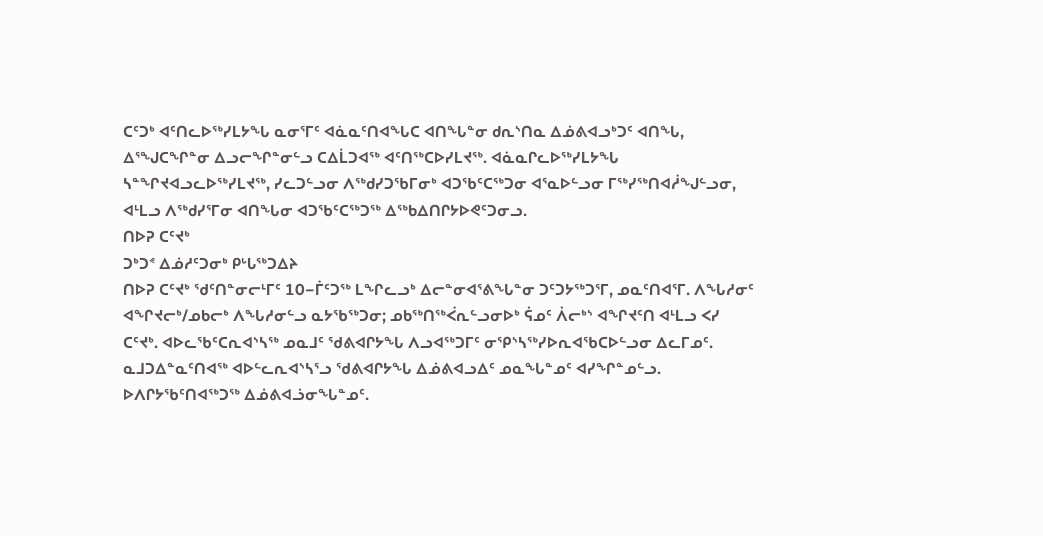ᑕᑦᑐᒃ ᐊᑦᑎᓚᐅᖅᓯᒪᔭᖓ ᓇᓂᕐᒥᑦ ᐊᓈᓇᑦᑎᐊᖓᑕ ᐊᑎᖓᓐᓂ ᑯᕆᔅᑎᓇ ᐃᓅᕕᐊᓗᒃᑐᑦ ᐊᑎᖓ, ᐃᕐᖑᑕᖏᓐᓂ ᐃᓗᓕᖏᓐᓂᓪᓗ ᑕᐃᒫᑐᐊᖅ ᐊᑦᑎᖅᑕᐅᓯᒪᔪᖅ. ᐊᓈᓇᒋᓚᐅᖅᓯᒪᔭᖓ ᓴᓐᖏᔪᐊᓗᓚᐅᖅᓯᒪᔪᖅ, ᓯᓚᑐᓪᓗᓂ ᐱᖅᑯᓯᑐᖃᒥᓂᒃ ᐊᑐᖃᑦᑕᖅᑐᓂ ᐊᕐᓇᐅᓪᓗᓂ ᒥᖅᓯᖅᑎᐊᓲᖑᓪᓗᓂ, ᐊᒻᒪᓗ ᐱᖅᑯᓯᕐᒥᓂ ᐊᑎᖓᓂ ᐊᑐᖃᑦᑕᖅᑐᖅ ᐃᖅᑲᐃᑎᒋᔭᐅᕙᑦᑐᓂᓗ.
ᑎᐅᕈ ᑕᑦᔪᒃ
ᑐᒃᑐᕝ ᐃᓅᓱᑦᑐᓂᒃ ᑭᒡᒐᖅᑐᐃᔨ
ᑎᐅᕈ ᑕᑦᔪᒃ ᖁᑦᑎᓐᓂᓕᒻᒥᑦ 10−ᒦᑦᑐᖅ ᒪᖏᓚᓗᒃ ᐃᓕᓐᓂᐊᕐᕕᖓᓐᓂ ᑐᑦᑐᔭᖅᑐᕐᒥ, ᓄᓇᑦᑎᐊᕐᒥ. ᐱᖓᓱᓂᑦ ᐊᖏᔪᓕᒃ/ᓄᑲᓕᒃ ᐱᖓᓱᓂᓪᓗ ᓇᔭᖃᖅᑐᓂ; ᓄᑲᖅᑎᖅᐹᕆᓪᓗᓂᐅᒃ ᕌᓄᑦ ᐲᓕᒃᔅ ᐊᖏᔪᑦᑎ ᐊᒻᒪᓗ ᐸᓯ ᑕᑦᔪᒃ. ᐊᐅᓚᖃᑦᑕᕆᐊᔅᓴᖅ ᓄᓇᒧᑦ ᖁᕕᐊᒋᔭᖓ ᐱᓗᐊᖅᑐᒥᑦ ᓂᕿᔅᓴᖅᓯᐅᕆᐊᖃᑕᐅᓪᓗᓂ ᐃᓚᒥᓄᑦ. ᓇᒧᑐᐃᓐᓇᑦᑎᐊᖅ ᐊᐅᓪᓚᕆᐊᔅᓴᕐᓗ ᖁᕕᐊᒋᔭᖓ ᐃᓅᕕᐊᓗᐃᑦ ᓄᓇᖓᓐᓄᑦ ᐊᓯᖏᓐᓄᓪᓗ. ᐅᐱᒋᔭᖃᑦᑎᐊᖅᑐᖅ ᐃᓅᕕᐊᓘᓂᖓᓐᓄᑦ.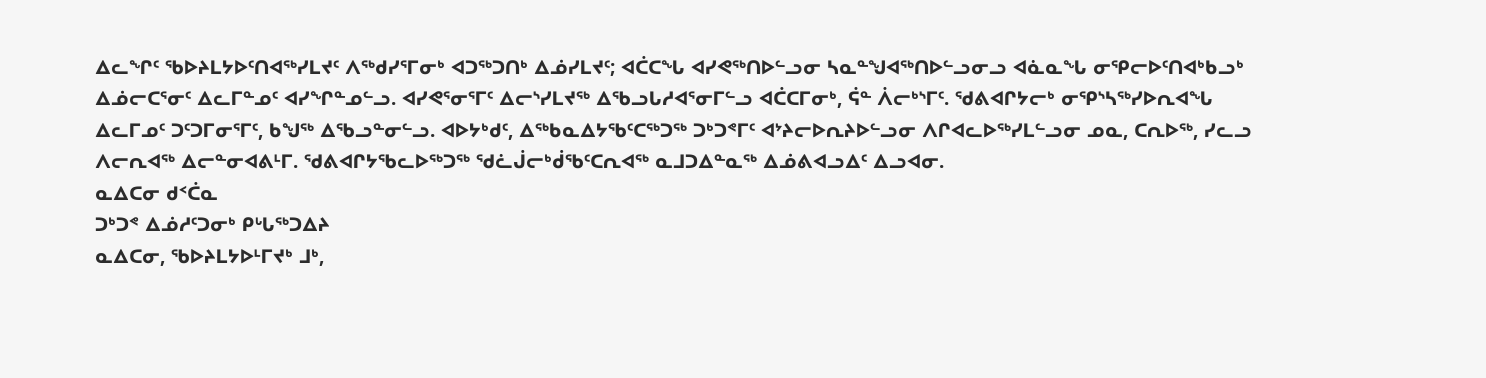ᐃᓚᖏᑦ ᖃᐅᔨᒪᔭᐅᑦᑎᐊᖅᓯᒪᔪᑦ ᐱᖅᑯᓯᕐᒥᓂᒃ ᐊᑐᖅᑐᑎᒃ ᐃᓅᓯᒪᔪᑦ; ᐊᑖᑕᖓ ᐊᓯᕙᖅᑎᐅᓪᓗᓂ ᓴᓇᓐᖑᐊᖅᑎᐅᓪᓗᓂᓗ ᐊᓈᓇᖓ ᓂᕿᓕᐅᑦᑎᐊᒃᑲᓗᒃ ᐃᓅᓕᑕᕐᓂᑦ ᐃᓚᒥᓐᓄᑦ ᐊᓯᖏᓐᓄᓪᓗ. ᐊᓯᕙᕐᓂᕐᒥᑦ ᐃᓕᔅᓯᒪᔪᖅ ᐃᖃᓗᒐᓱᐊᕐᓂᒥᓪᓗ ᐊᑖᑕᒥᓂᒃ, ᕌᓐ ᐲᓕᒃᔅᒥᑦ. ᖁᕕᐊᒋᔭᓕᒃ ᓂᕿᔅᓴᖅᓯᐅᕆᐊᖓ ᐃᓚᒥᓄᑦ ᑐᑦᑐᒥᓂᕐᒥᑦ, ᑲᖑᖅ ᐃᖃᓗᓐᓂᓪᓗ. ᐊᐅᔭᒃᑯᑦ, ᐃᖅᑲᓇᐃᔭᖃᑦᑕᖅᑐᖅ ᑐᒃᑐᕝᒥᑦ ᐊᔾᔨᓕᐅᕆᔨᐅᓪᓗᓂ ᐱᒋᐊᓚᐅᖅᓯᒪᓪᓗᓂ ᓄᓇ, ᑕᕆᐅᖅ, ᓯᓚᓗ ᐱᓕᕆᐊᖅ ᐃᓕᓐᓂᐊᕕᒻᒥ. ᖁᕕᐊᒋᔭᖃᓚᐅᖅᑐᖅ ᖁᓛᒎᓕᒃᑰᖃᑦᑕᕆᐊᖅ ᓇᒧᑐᐃᓐᓇᖅ ᐃᓅᕕᐊᓗᐃᑦ ᐃᓗᐊᓂ.
ᓇᐃᑕᓂ ᑯᑉᑖᓇ
ᑐᒃᑐᕝ ᐃᓅᓱᑦᑐᓂᒃ ᑭᒡᒐᖅᑐᐃᔨ
ᓇᐃᑕᓂ, ᖃᐅᔨᒪᔭᐅᒻᒥᔪᒃ ᒧᒃ,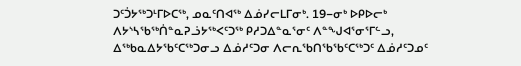ᑐᑦᑑᔭᖅᑐᒻᒥᐅᑕᖅ, ᓄᓇᑦᑎᐊᖅ ᐃᓅᓯᓕᒪᒥᓂᒃ. 19−ᓂᒃ ᐅᑭᐅᓕᒃ ᐱᔭᔅᓴᖃᖅᑏᓐᓇᕈᓘᔭᖅᐸᑦᑐᖅ ᑭᓱᑐᐃᓐᓇᕐᓂᑦ ᐱᓐᖑᐊᕐᓂᕐᒥᓪᓗ, ᐃᖅᑲᓇᐃᔭᖃᑦᑕᖅᑐᓂᓗ ᐃᓅᓱᑦᑐᓂ ᐱᓕᕆᖃᑎᖃᖃᑦᑕᖅᑐᑦ ᐃᓅᓱᑦᑐᓄᑦ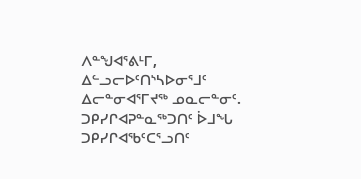ᐱᓐᖑᐊᕐᕕᒻᒥ, ᐃᓪᓗᓕᐅᑦᑎᔅᓴᐅᓂᕐᒧᑦ ᐃᓕᓐᓂᐊᕐᒥᔪᖅ ᓄᓇᓕᓐᓂᑦ.
ᑐᑭᓯᒋᐊᕈᓐᓇᖅᑐᑎᑦ ᐆᒧᖓ
ᑐᑭᓯᒋᐊᖃᑦᑕᕐᓗᑎᑦ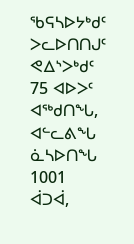ᖃᕋᓴᐅᔭᒃᑯᑦ ᐳᓚᐅᑎᑎᒍᑦ ᕙᐃᔅᐳᒃᑯᑦ
75 ᐊᐅᐳᑦ ᐊᖅᑯᑎᖓ, ᐊᓪᓚᕕᖓ ᓈᓴᐅᑎᖓ 1001
ᐋᑐᐋ,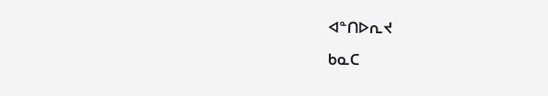ᐊᓐᑎᐅᕆᔪ
ᑲᓇᑕ